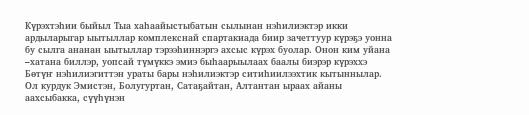Күрэхтэһии быйыл Тыа хаһаайыстыбатын сылынан нэһилиэктэр икки ардыларыгар ыытыллар комплекснай спартакиада биир зачеттуур күрэҕэ уонна бу сылга ананан ыытыллар тэрээһиннэргэ ахсыс күрэх буолар. Онон ким уйана –хатана биллэр, уопсай түмүккэ эмиэ быһаарыылаах баалы биэрэр күрэххэ Бөтүҥ нэһилиэгиттэн ураты бары нэһилиэктэр ситиһиилээхтик кытыннылар. Ол курдук Эмистэн, Болугуртан, Сатаҕайтан, Алтантан ыраах айаны аахсыбакка, сүүһүнэн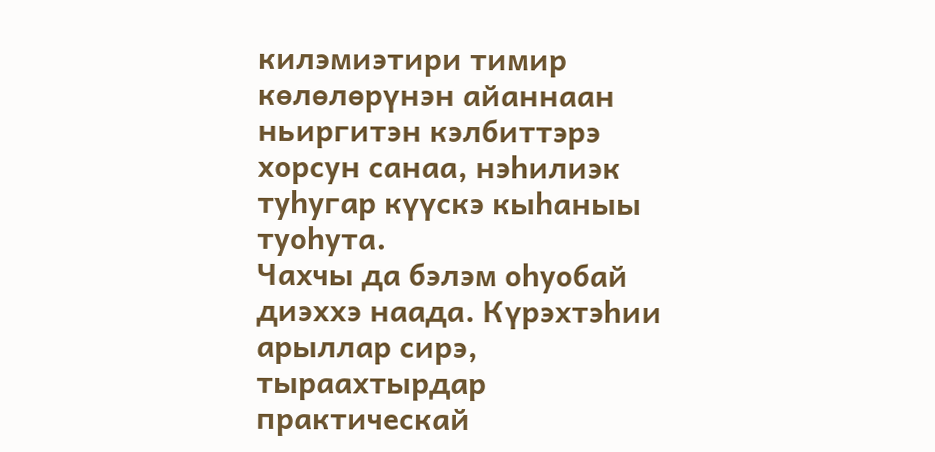килэмиэтири тимир көлөлөрүнэн айаннаан ньиргитэн кэлбиттэрэ хорсун санаа, нэһилиэк туһугар күүскэ кыһаныы туоһута.
Чахчы да бэлэм оһуобай диэххэ наада. Күрэхтэһии арыллар сирэ, тыраахтырдар практическай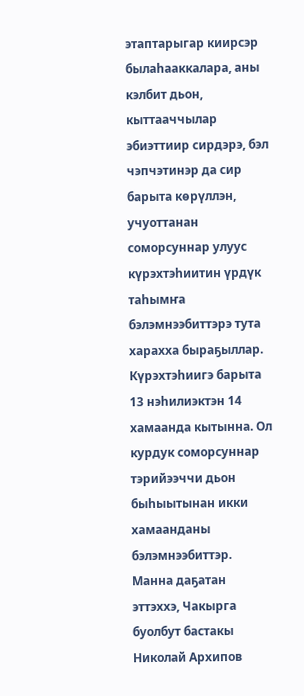этаптарыгар киирсэр былаһааккалара, аны кэлбит дьон, кыттааччылар эбиэттиир сирдэрэ, бэл чэпчэтинэр да сир барыта көрүллэн, учуоттанан соморсуннар улуус күрэхтэһиитин үрдүк таһымҥа бэлэмнээбиттэрэ тута харахха быраҕыллар. Күрэхтэһиигэ барыта 13 нэһилиэктэн 14 хамаанда кытынна. Ол курдук соморсуннар тэрийээччи дьон быһыытынан икки хамаанданы бэлэмнээбиттэр. Манна даҕатан эттэххэ, Чакырга буолбут бастакы Николай Архипов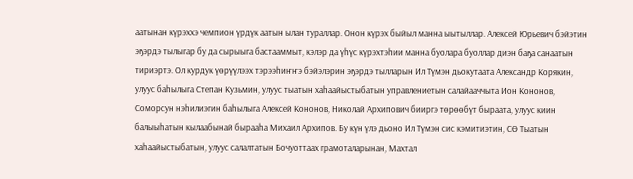аатынан күрэххэ чемпион үрдүк аатын ылан тураллар. Онон күрэх быйыл манна ыытыллар. Алексей Юрьевич бэйэтин эҕэрдэ тылыгар бу да сырыыга бастааммыт, кэлэр да үһүс күрэхтэһии манна буолара буоллар диэн баҕа санаатын тириэртэ. Ол курдук үөрүүлээх тэрээһиҥҥэ бэйэлэрин эҕэрдэ тылларын Ил Түмэн дьокутаата Александр Корякин, улуус баһылыга Степан Кузьмин, улуус тыатын хаһаайыстыбатын управлениетын салайааччыта Ион Кононов, Соморсун нэһилиэгин баһылыга Алексей Кононов, Николай Архипович бииргэ төрөөбүт быраата, улуус киин балыыһатын кылаабынай бырааһа Михаил Архипов. Бу күн үлэ дьоно Ил Түмэн сис кэмитиэтин, СӨ Тыатын хаһаайыстыбатын, улуус салалтатын Бочуоттаах грамоталарынан, Махтал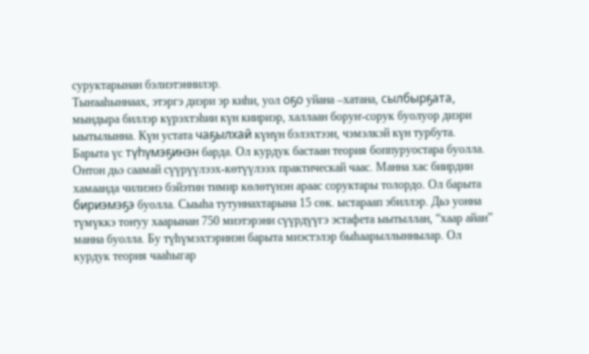суруктарынан бэлиэтэннилэр.
Тыҥааһыннаах, этэргэ диэри эр киһи, уол оҕо уйана –хатана, сылбырҕата, мындыра биллэр күрэхтэһии күн киириэр, халлаан боруҥ-сорук буолуор диэри ыытылынна. Күн устата чаҕылхай күнүн бэлэхтээн, чэмэлкэй күн турбута. Барыта үс түһүмэҕинэн барда. Ол курдук бастаан теория боппуруостара буолла. Онтон дьэ саамай сүүрүүлээх-көтүүлээх практическай чаас. Манна хас биирдии хамаанда чилиэнэ бэйэтин тимир көлөтүнэн араас соруктары толордо. Ол барыта бириэмэҕэ буолла. Сыыһа тутуннахтарына 15 сөк. ыстараап эбиллэр. Дьэ уонна түмүккэ тоҥуу хаарынан 750 миэтэрэни сүүрдүүгэ эстафета ыытыллан, “хаар айан” манна буолла. Бу түһүмэхтэринэн барыта миэстэлэр быһаарыллыннылар. Ол курдук теория чааһыгар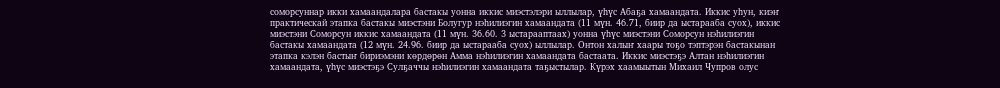соморсуннар икки хамаандалара бастакы уонна иккис миэстэлэри ыллылар, үһүс Абаҕа хамаандата. Иккис уһун, киэҥ практическай этапка бастакы миэстэни Болугур нэһилиэгин хамаандата (11 мүн. 46.71, биир да ыстарааба суох), иккис миэстэни Соморсун иккис хамаандата (11 мүн. 36.60. 3 ыстарааптаах) уонна үһүс миэстэни Соморсун нэһилиэгин бастакы хамаандата (12 мүн. 24.96. биир да ыстарааба суох) ыллылар. Онтон халыҥ хаары тоҕо тэптэрэн бастакынан этапка кэлэн бастыҥ бириэмэни көрдөрөн Амма нэһилиэгин хамаандата бастаата. Иккис миэстэҕэ Алтан нэһилиэгин хамаандата, үһүс миэстэҕэ Сулҕаччы нэһилиэгин хамаандата таҕыстылар. Күрэх хаамыытын Михаил Чупров олус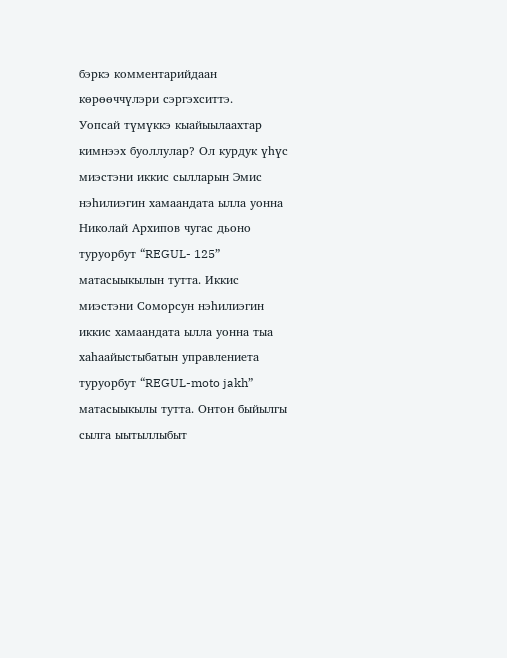бэркэ комментарийдаан көрөөччүлэри сэргэхситтэ.
Уопсай түмүккэ кыайыылаахтар кимнээх буоллулар? Ол курдук үһүс миэстэни иккис сылларын Эмис нэһилиэгин хамаандата ылла уонна Николай Архипов чугас дьоно туруорбут “REGUL- 125” матасыыкылын тутта. Иккис миэстэни Соморсун нэһилиэгин иккис хамаандата ылла уонна тыа хаһаайыстыбатын управлениета туруорбут “REGUL-moto jakh” матасыыкылы тутта. Онтон быйылгы сылга ыытыллыбыт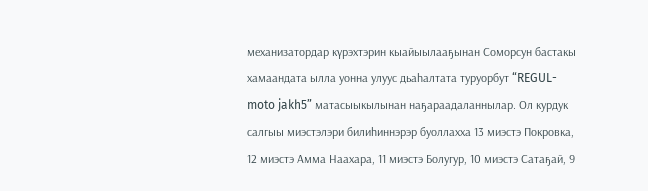механизатордар күрэхтэрин кыайыылааҕынан Соморсун бастакы хамаандата ылла уонна улуус дьаһалтата туруорбут “REGUL-moto jakh5” матасыыкылынан наҕараадаланнылар. Ол курдук салгыы миэстэлэри билиһиннэрэр буоллахха 13 миэстэ Покровка, 12 миэстэ Амма Наахара, 11 миэстэ Болугур, 10 миэстэ Сатаҕай, 9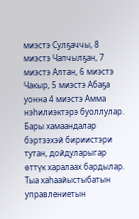миэстэ Сулҕаччы, 8 миэстэ Чапчылҕан, 7 миэстэ Алтан, 6 миэстэ Чакыр, 5 миэстэ Абаҕа уонна 4 миэстэ Амма нэһилиэктэрэ буоллулар. Бары хамаандалар бэртээхэй бириистэри тутан, дойдуларыгар өттүк харалаах бардылар. Тыа хаһаайыстыбатын управлениетын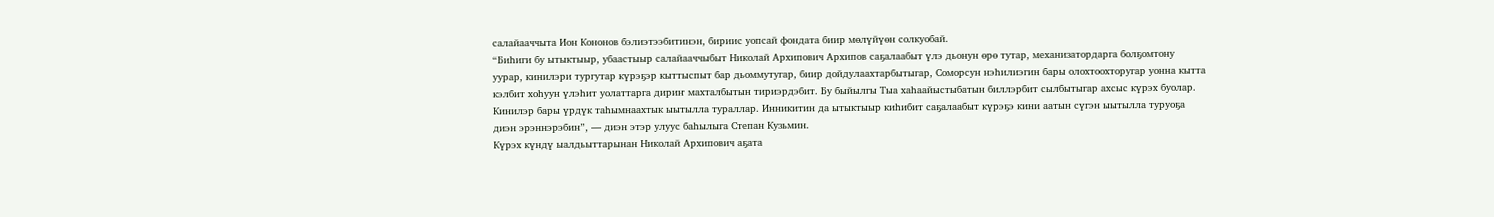салайааччыта Ион Кононов бэлиэтээбитинэн, бириис уопсай фондата биир мөлүйүөн солкуобай.
“Биһиги бу ытыктыыр, убаастыыр салайааччыбыт Николай Архипович Архипов саҕалаабыт үлэ дьонун өрө тутар, механизатордарга болҕомтону уурар, кинилэри тургутар күрэҕэр кыттыспыт бар дьоммутугар, биир дойдулаахтарбытыгар, Соморсун нэһилиэгин бары олохтоохторугар уонна кытта кэлбит хоһуун үлэһит уолаттарга дириҥ махталбытын тириэрдэбит. Бу быйылгы Тыа хаһаайыстыбатын биллэрбит сылбытыгар ахсыс күрэх буолар. Кинилэр бары үрдүк таһымнаахтык ыытылла тураллар. Инникитин да ытыктыыр киһибит саҕалаабыт күрэҕэ кини аатын сүгэн ыытылла туруоҕа диэн эрэннэрэбин”, — диэн этэр улуус баһылыга Степан Кузьмин.
Күрэх күндү ыалдьыттарынан Николай Архипович аҕата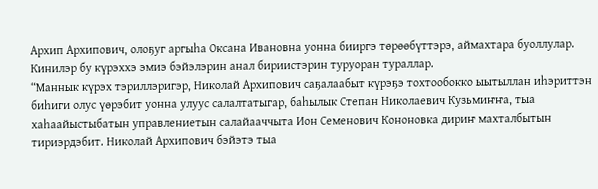Архип Архипович, олоҕуг аргыһа Оксана Ивановна уонна бииргэ төрөөбүттэрэ, аймахтара буоллулар. Кинилэр бу күрэххэ эмиэ бэйэлэрин анал бириистэрин туруоран тураллар.
“Маннык күрэх тэриллэригэр, Николай Архипович саҕалаабыт күрэҕэ тохтообокко ыытыллан иһэриттэн биһиги олус үөрэбит уонна улуус салалтатыгар, баһылык Степан Николаевич Кузьмиҥҥа, тыа хаһаайыстыбатын управлениетын салайааччыта Ион Семенович Кононовка дириҥ махталбытын тириэрдэбит. Николай Архипович бэйэтэ тыа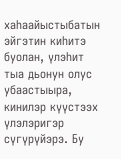хаһаайыстыбатын эйгэтин киһитэ буолан, үлэһит тыа дьонун олус убаастыыра, кинилэр күүстээх үлэлэригэр сүгүрүйэрэ. Бу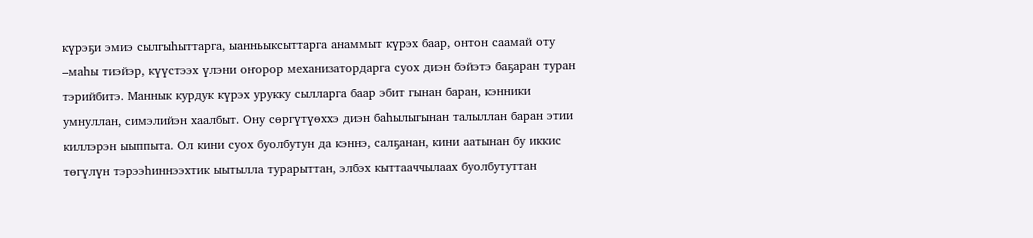күрэҕи эмиэ сылгыһыттарга, ыанньыксыттарга анаммыт күрэх баар, онтон саамай оту –маһы тиэйэр, күүстээх үлэни оҥорор механизатордарга суох диэн бэйэтэ баҕаран туран тэрийбитэ. Маннык курдук күрэх урукку сылларга баар эбит гынан баран, кэнники умнуллан, симэлийэн хаалбыт. Ону сөргүтүөххэ диэн баһылыгынан талыллан баран этии киллэрэн ыыппыта. Ол кини суох буолбутун да кэннэ, салҕанан, кини аатынан бу иккис төгүлүн тэрээһиннээхтик ыытылла турарыттан, элбэх кыттааччылаах буолбутуттан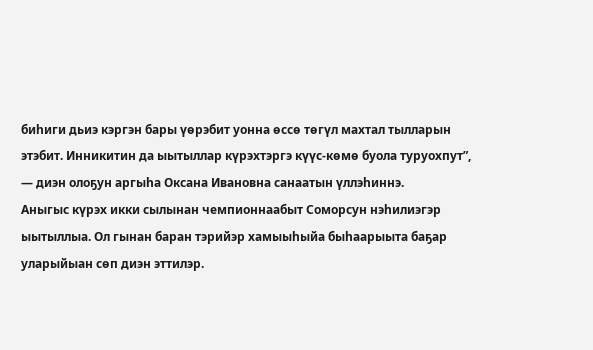биһиги дьиэ кэргэн бары үөрэбит уонна өссө төгүл махтал тылларын этэбит. Инникитин да ыытыллар күрэхтэргэ күүс-көмө буола туруохпут”, — диэн олоҕун аргыһа Оксана Ивановна санаатын үллэһиннэ.
Аныгыс күрэх икки сылынан чемпионнаабыт Соморсун нэһилиэгэр ыытыллыа. Ол гынан баран тэрийэр хамыыһыйа быһаарыыта баҕар уларыйыан сөп диэн эттилэр.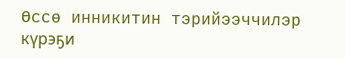Өссө инникитин тэрийээччилэр күрэҕи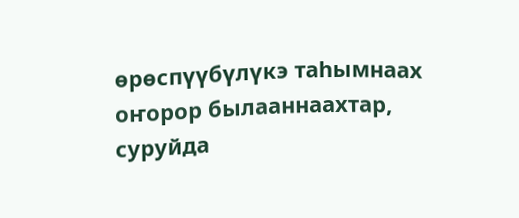өрөспүүбүлүкэ таһымнаах оҥорор былааннаахтар, суруйда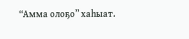“Амма олоҕо” хаһыат.